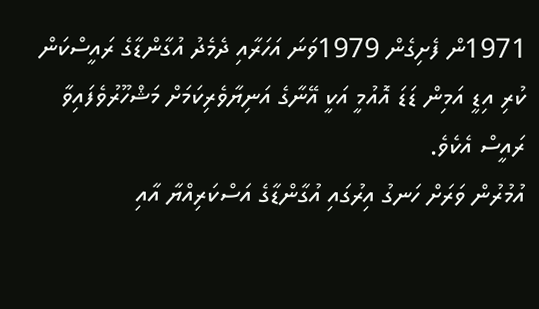1971ން ފެށިގެން 1979ވަނަ އަހަރާއި ދެމެދު އުގާންޑާގެ ރައީސްކަން ކުރި އިޑީ އަމިން ޑަޑަ އޮއުމީ އަކީ އޭނާގެ އަނިޔާވެރިކަމަށް މަޝްހޫރުވެފައިވާ ރައީސް އެކެވެ.
އުމުރުން ވަރަށް ހަނގު އިރުގައި އުގާންޑާގެ އަސްކަރިއްޔާ އާއި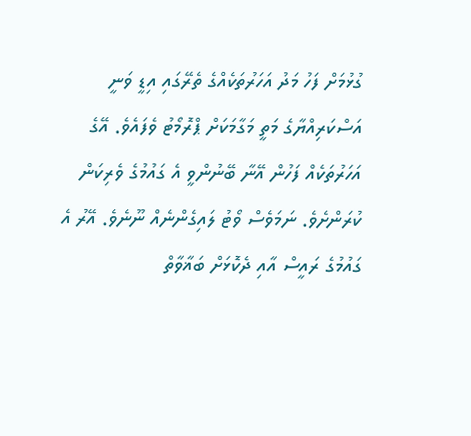ގުޅުމަށް ފަހު މަދު އަހަރުތަކެއްގެ ތެރޭގައި އިޑީ ވަނީ އަސްކަރިއްޔާގެ މަތީ މަގާމަކަށް ޕްރޮމޯޓު ވެފައެވެ. އޭގެ އަހަރުތަކެއް ފަހުން އޭނާ ބޭނުންވީ އެ ގައުމުގެ ވެރިކަން ކުރަންށެވެ. ނަމަވެސް ވޯޓު ލައިގެންނެއް ނޫނެވެ. އޭރު އެ ގައުމުގެ ރައީސް އާއި ދެކޮޅަށް ބަޣާވާތް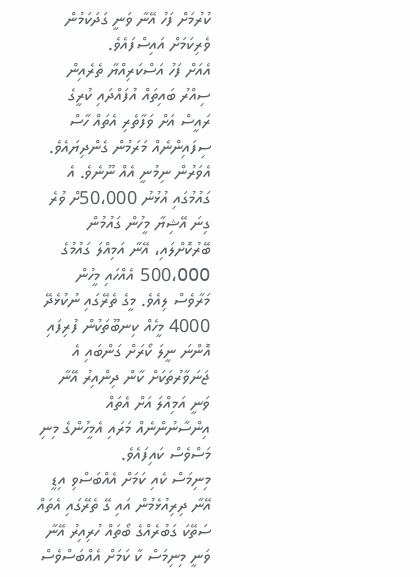ކުރުމަށް ފަހު އޭނާ ވަނީ ގަދަކަމުން ވެރިކަމަށް އައިސްފައެވެ.
އެއަށް ފަހު އަސްކަރިއްޔާ ތެރެއިން ސިއްރު ބައިތައް އުފައްދައި ކުރީގެ ރައީސް އަށް ވަފާތެރި އެތައް ހާސް ސިފައިންނެއް މަރަމުން ގެންދިޔައެވެ. އެވަރުން ނިމުނީ އެއް ނޫނެވެ. އެ ގައުމުގައި އުޅުނު 50،000ށް ވުރެ ގިނަ އޭޝިޔާ މީހުން ގައުމުން ބޭރުކޮށްލައި، އޭނާ އަމިއްލަ ގައުމުގެ 500،000 އެއްހައި މީހުން މަރާވެސް ލިއެވެ. މީގެ ތެރޭގައި ނުކުޅެދޭ 4000 މީހެއް ކިނބޫތަކުން ފުރިފައި އޮންނަ ނީލަ ކޯރަށް ގަންބައި އެ ޖަނަވާރުތަކަށް ކާން ދިންއިރު އޭނާ ވަނީ އަމިއްލަ އަށް އެތައް އިންސާނުންނެއް މަރައި އެމީހުންގެ މިނި މަސްވެސް ކައިފައެވެ.
މިނިމަސް ކެއި ކަމަށް އެއްބަސްވި އިޑީ
އޭނާ ދިރިއުޅެމުން އައި ގޭ ތެރޭގައި އެތައް ސަތޭކަ ގަބުރެއްގެ ބޯތައް ހުރިއިރު އޭނާ ވަނީ މިނިމަސް ކާ ކަމަށް އެއްބަސްވެސް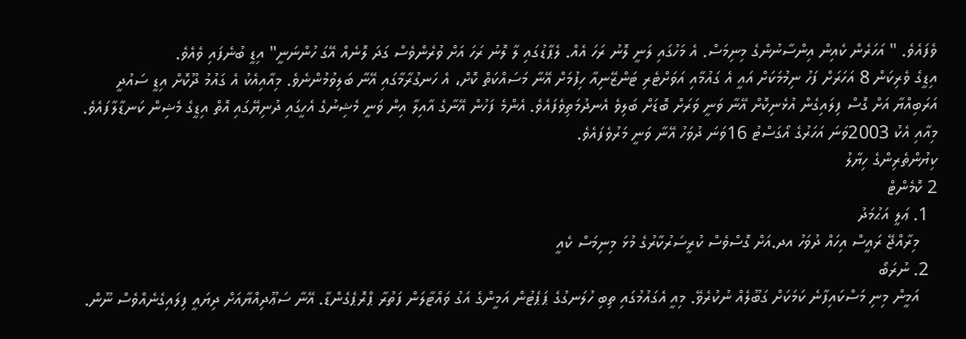ވެފައެވެ. " އަހަރެން ކެއިން އިންސާނުންގެ މިނިމަސް. އެ މަހުގައި ލަނީ ލޮނު ރަހަ އެއް. ލެޕާޑުގައި ލާ ލޮނު ރަހަ އަށް ވުރެންވެސް ގަދަ ލޮނެއް އޭގަ ހުންނަނީ" އިޑީ ބުނެފައި ވެއެވެ.
އިޑީގެ ވެރިކަން 8 އަހަރަށް ފަހު ނިމުމަކަށް އައީ އެ ގައުމާއި އަވަށްޓެރި ޓަންޒޭނިއާ ހިފުމަށް އޭނާ މަސައްކަތް ކޮށް، އެ ހަނގުރާމާގައި އޭނާ ބަލިވުމުންނެވެ. މިއާއިއެކު އެ ގައުމު ދޫކޮށް އިޑީ ސައުދީ އަރަބިއްޔާ އަށް ގޮސް ފިލައިގެން އުޅެނިކޮށް އޭނާ ވަނީ ވަރަށް ބޮޑަށް ބަލިވެ އެނދުމަތިވެފައެވެ. އެންމެ ފަހުން އޭނާގެ އާއިލާ އިން ވަނީ މެޝިނުގެ އެހީގައި ދުނިޔޭގައި އޮތް އިޑީގެ މެޝިން ކަނޑާލާފައެވެ. މިއާއި އެކު 2003ވަނަ އަހަރުގެ އޯގަސްޓު 16ވަނަ ދުވަހު އޭނާ ވަނީ މަރުވެފައެވެ.
ކިޔުންތެރިންގެ ހިޔާލު
2 ކޮމެންޓް
  1. ޢަލީ އަޙުމަދު
    މިރާއްޖޭ ރައީސް އިހައް ދުވަހު އދ.އަށް ގޮސްވެސް ކުރީސަރުކާރުގެ މުޅަ މިނިމަސް ކެއީ
  2. ނުރަބޯ
    އަމީން މިނި މަސްކައިފާނެ ކަމަކަށް ގަބޫލެއް ނުކުރެވޭ. މިއީ އެގައުމުގައި ތިބި ހުލަނގުގެ ޕަޕެޓުން އަމީންގެ އަގު ވައްޓާލަން ފަތުރާ ޕްރޮޕެގެންޑާ. އޭނާ ސަޢޫދިއްޔާއަށް ދިޔައީ ފިލައިގެނެއްވެސް ނޫން.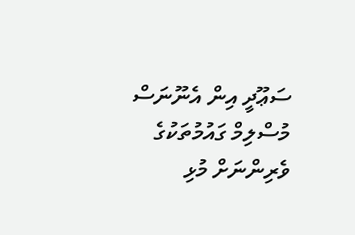ސަޢޫދީ އިން އެނޫނަސް މުސްލިމް ގައުމުތަކުގެ ވެރިންނަށް މުޅި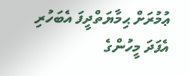ޢުމުރަށް ޙިމާޔަތްދީފަ އެބަހުރި އެފަދަ މީހުންގެ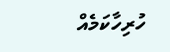ހުރިހާކަމެއް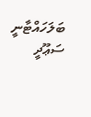ބަލަހައްޓާނީ ސަޢޫދީ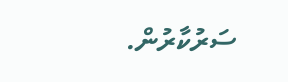ސަރުކާރުން.